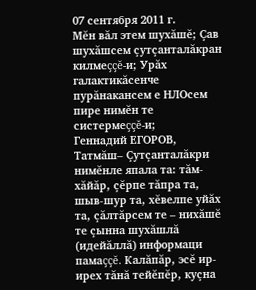07 сентября 2011 г.
Мĕн вăл этем шухăшĕ; Çав шухăшсем çутçанталăкран килмеççĕ-и; Урăх галактикăсенче пурăнакансем е НЛОсем пире нимĕн те систермеççĕ-и;
Геннадий ЕГОРОВ, Татмăш– Çутçанталăкри нимĕнле япала та: тăм-хăйăр, çĕрпе тăпра та, шыв-шур та, хĕвелпе уйăх та, çăлтăрсем те – нихăшĕ те çынна шухăшлă (идейăллă) информаци памаççĕ. Калăпăр, эсĕ ир-ирех тăнă тейĕпĕр, куçна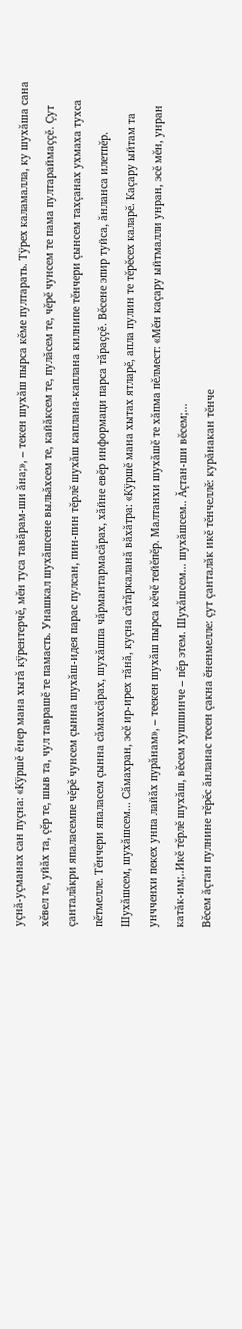уçнă-уçманах сан пуçна: «Кÿршĕ ĕнер мана хытă кÿрентерчĕ, мĕн туса тавăрам-ши ăна;», – текен шухăш пырса кĕме пултарать. Тÿрех каламалла, ку шухăша сана хĕвел те, уйăх та, çĕр те, шыв та, чул таврашĕ те памасть. Унашкал шухăшсене выльăхсем те, кайăксем те, пулăсем те, чĕрĕ чунсем те пама пултараймаççĕ. Çут çанталăкри япаласемпе чĕрĕ чунсем çынна шухăш-идея парас пулсан, пин-пин тĕрлĕ шухăш каплана-каплана килнипе тĕнчери çынсем тахçанах ухмаха тухса пĕтмелле. Тĕнчери япаласем çынна сăмахсăрах, шухăшпа чăрмантармасăрах, хăйне евĕр информаци парса тăраççĕ. Вĕсене эпир туйса, ăнланса илетпĕр.
Шухăшсем, шухăшсем... Сăмахран, эсĕ ир-ирех тăнă, куçна сăтăркаланă вăхăтра: «Кÿршĕ мана хытах ятларĕ, апла пулин те тĕрĕсех каларĕ. Каçару ыйтам та унчченхи пекех унпа лайăх пурăнам», – теекен шухăш пырса кĕчĕ тейĕпĕр. Малтанхи шухăшĕ те хăпма пĕлмест: «Мĕн каçару ыйтмалли унран, эсĕ мĕн, унран катăк-им;..Икĕ тĕрлĕ шухăш, вĕсем хушшинче – пĕр этем. Шухăшсем... шухăшсем.. Ăçтан-ши вĕсем;...
Вĕсем ăçтан пулнине тĕрĕс ăнланас тесен çакна ĕненмелле: çут çанталăк икĕ тĕнчеллĕ: курăнакан тĕнче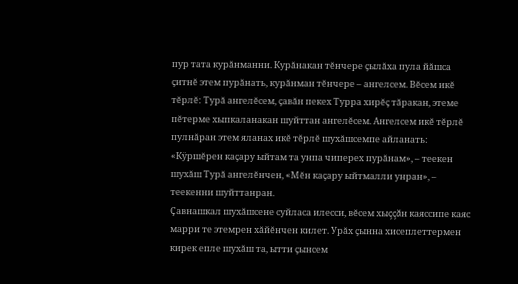пур тата курăнманни. Курăнакан тĕнчере çылăха пула йăшса çитнĕ этем пурăнать, курăнман тĕнчере – ангелсем. Вĕсем икĕ тĕрлĕ: Турă ангелĕсем, çавăн пекех Турра хирĕç тăракан, этеме пĕтерме хыпкаланакан шуйттан ангелĕсем. Ангелсем икĕ тĕрлĕ пулнăран этем яланах икĕ тĕрлĕ шухăшсемпе айланать: «Кÿршĕрен каçару ыйтам та унпа чиперех пурăнам», – теекен шухăш Турă ангелĕнчен, «Мĕн каçару ыйтмалли унран», – теекенни шуйттанран.
Çавнашкал шухăшсене суйласа илесси, вĕсем хыççăн каяссипе каяс марри те этемрен хăйĕнчен килет. Урăх çынна хисеплеттермен кирек епле шухăш та, ытти çынсем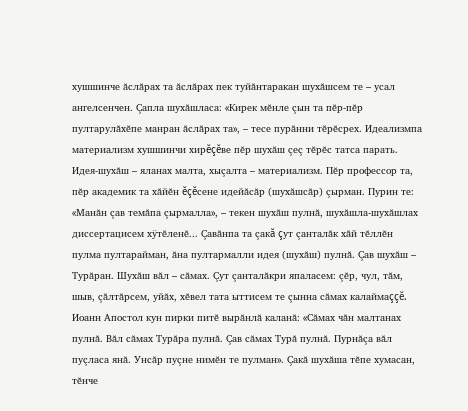хушшинче ăслăрах та ăслăрах пек туйăнтаракан шухăшсем те – усал ангелсенчен. Çапла шухăшласа: «Кирек мĕнле çын та пĕр-пĕр пултарулăхĕпе манран ăслăрах та», – тесе пурăнни тĕрĕсрех. Идеализмпа материализм хушшинчи хирĕçĕве пĕр шухăш çеç тĕрĕс татса парать. Идея-шухăш – яланах малта, хыçалта – материализм. Пĕр профессор та, пĕр академик та хăйĕн ĕçĕсене идейăсăр (шухăшсăр) çырман. Пурин те: «Манăн çав темăпа çырмалла», – текен шухăш пулнă, шухăшла-шухăшлах диссертацисем хÿтĕленĕ... Çавăнпа та çакă çут çанталăк хăй тĕллĕн пулма пултарайман, ăна пултармалли идея (шухăш) пулнă. Çав шухăш – Турăран. Шухăш вăл – сăмах. Çут çанталăкри япаласем: çĕр, чул, тăм, шыв, çăлтăрсем, уйăх, хĕвел тата ыттисем те çынна сăмах калаймаççĕ. Иоанн Апостол кун пирки питĕ вырăнлă каланă: «Сăмах чăн малтанах пулнă. Вăл сăмах Турăра пулнă. Çав сăмах Турă пулнă. Пурнăçа вăл пуçласа янă. Унсăр пуçне нимĕн те пулман». Çакă шухăша тĕпе хумасан, тĕнче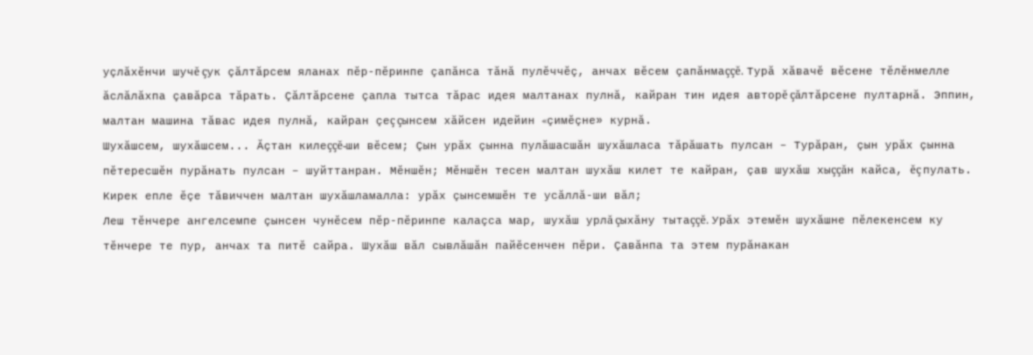уçлăхĕнчи шучĕ çук çăлтăрсем яланах пĕр-пĕринпе çапăнса тăнă пулĕччĕç, анчах вĕсем çапăнмаççĕ. Турă хăвачĕ вĕсене тĕлĕнмелле ăслăлăхпа çавăрса тăрать. Çăлтăрсене çапла тытса тăрас идея малтанах пулнă, кайран тин идея авторĕ çăлтăрсене пултарнă. Эппин, малтан машина тăвас идея пулнă, кайран çеç çынсем хăйсен идейин «çимĕçне» курнă.
Шухăшсем, шухăшсем... Ăçтан килеççĕ-ши вĕсем; Çын урăх çынна пулăшасшăн шухăшласа тăрăшать пулсан – Турăран, çын урăх çынна пĕтересшĕн пурăнать пулсан – шуйттанран. Мĕншĕн; Мĕншĕн тесен малтан шухăш килет те кайран, çав шухăш хыççăн кайса, ĕç пулать. Кирек епле ĕçе тăвиччен малтан шухăшламалла: урăх çынсемшĕн те усăллă-ши вăл;
Леш тĕнчере ангелсемпе çынсен чунĕсем пĕр-пĕринпе калаçса мар, шухăш урлă çыхăну тытаççĕ. Урăх этемĕн шухăшне пĕлекенсем ку тĕнчере те пур, анчах та питĕ сайра. Шухăш вăл сывлăшăн пайĕсенчен пĕри. Çавăнпа та этем пурăнакан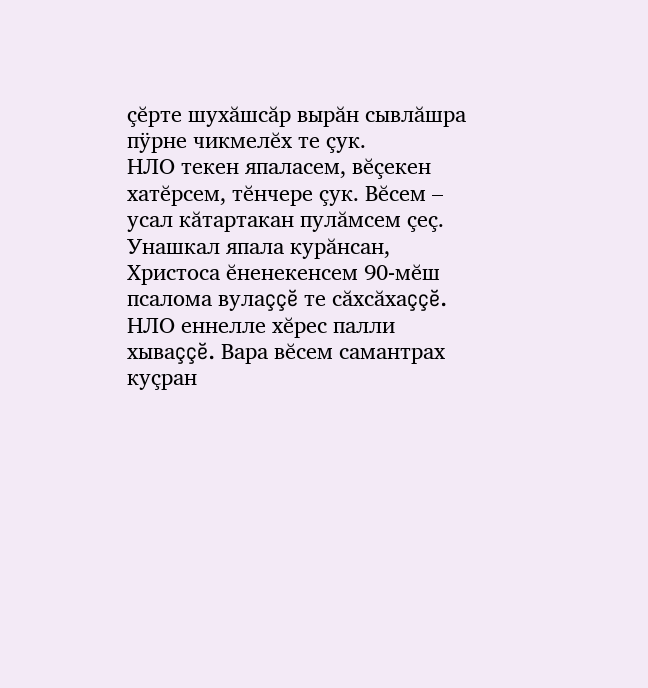çĕрте шухăшсăр вырăн сывлăшра пÿрне чикмелĕх те çук.
НЛО текен япаласем, вĕçекен хатĕрсем, тĕнчере çук. Вĕсем – усал кăтартакан пулăмсем çеç. Унашкал япала курăнсан, Христоса ĕненекенсем 90-мĕш псалома вулаççĕ те сăхсăхаççĕ. НЛО еннелле хĕрес палли хываççĕ. Вара вĕсем самантрах куçран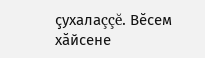çухалаççĕ. Вĕсем хăйсене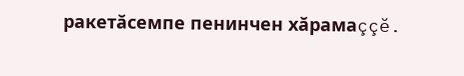ракетăсемпе пенинчен хăрамаççĕ.